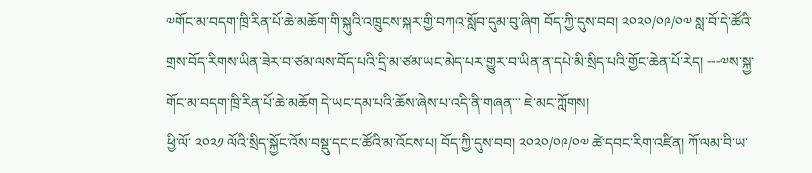༧གོང་མ་བདག་ཁྲི་རིན་པོ་ཆེ་མཆོག་གི་སྐུའི་འཁྲུངས་སྐར་གྱི་བཀའ་སློབ་དུམ་བུ་ཞིག བོད་ཀྱི་དུས་བབ། ༢༠༢༠/༠༩/༠༧ སླ་བོ་དེ་ཚོའི་གྲས་བོད་རིགས་ཡིན་ཟེར་བ་ཙམ་ལས་བོད་པའི་དྲི་མ་ཙམ་ཡང་མེད་པར་གྱུར་བ་ཡིན་ན་དཔེ་མི་སྲིད་པའི་གྱོང་ཆེན་པོ་རེད། ---༧ས་སྐྱ་གོང་མ་བདག་ཁྲི་རིན་པོ་ཆེ་མཆོག དེ་ཡང་དམ་པའི་ཆོས་ཞེས་པ་འདི་ནི་གཞན་་་ ཇེ་མང་ཀློགས།
ཕྱི་ལོ་ ༢༠༢༡ ལོའི་སྲིད་སྐྱོང་འོས་བསྡུ་དང་ང་ཚོའི་མ་འོངས་པ། བོད་ཀྱི་དུས་བབ། ༢༠༢༠/༠༩/༠༧ ཚེ་དབང་རིག་འཛིན། ཀོ་ལམ་བི་ཡ་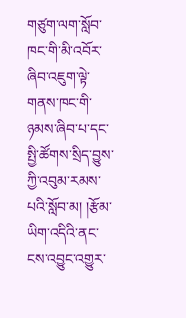གཙུག་ལག་སློབ་ཁང་གི་མི་འབོར་ཞིབ་འཇུག་ལྟེ་གནས་ཁང་གི་ཉམས་ཞིབ་པ་དང་སྤྱི་ཚོགས་སྲིད་བྱུས་ཀྱི་འབུམ་རམས་པའི་སློབ་མ། །རྩོམ་ཡིག་འདིའི་ནང་ངས་འབྱུང་འགྱུར་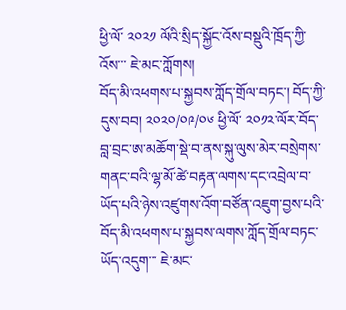ཕྱི་ལོ་ ༢༠༢༡ ལོའི་སྲིད་སྐྱོང་འོས་བསྡུའི་ཁྲོད་ཀྱི་འོས་་་ ཇེ་མང་ཀློགས།
བོད་མི་འཕགས་པ་སྐྱབས་ཀློད་གྲོལ་བཏང་། བོད་ཀྱི་དུས་བབ། ༢༠༢༠/༠༩/༠༦ ཕྱི་ལོ་ ༢༠༡༢་ལོར་བོད་བླ་བྲང་ཨ་མཆོག་སྡེ་བ་ནས་སྐུ་ལུས་མེར་བསྲེགས་གནང་བའི་ལྷ་མོ་ཚེ་བརྟན་ལགས་དང་འབྲེལ་བ་ཡོད་པའི་ཉེས་འཛུགས་འོག་བཙོན་འཇུག་བྱས་པའི་བོད་མི་འཕགས་པ་སྐྱབས་ལགས་ཀློད་གྲོལ་བཏང་ཡོད་འདུག་་་ ཇེ་མང་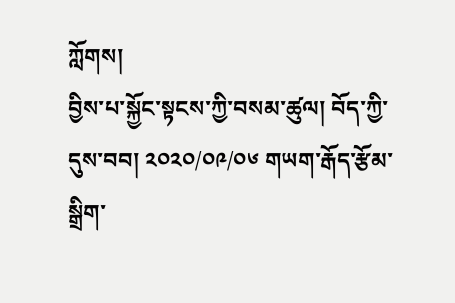ཀློགས།
བྱིས་པ་སྐྱོང་སྟངས་ཀྱི་བསམ་ཚུལ། བོད་ཀྱི་དུས་བབ། ༢༠༢༠/༠༩/༠༦ གཡག་རྒོད་རྩོམ་སྒྲིག་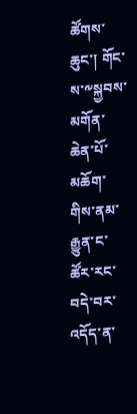ཚོགས་ཆུང་། གོང་ས་༸སྐྱབས་མགོན་ཆེན་པོ་མཆོག་གིས་ནམ་རྒྱུན་ང་ཚོར་རང་བདེ་བར་འདོད་ན་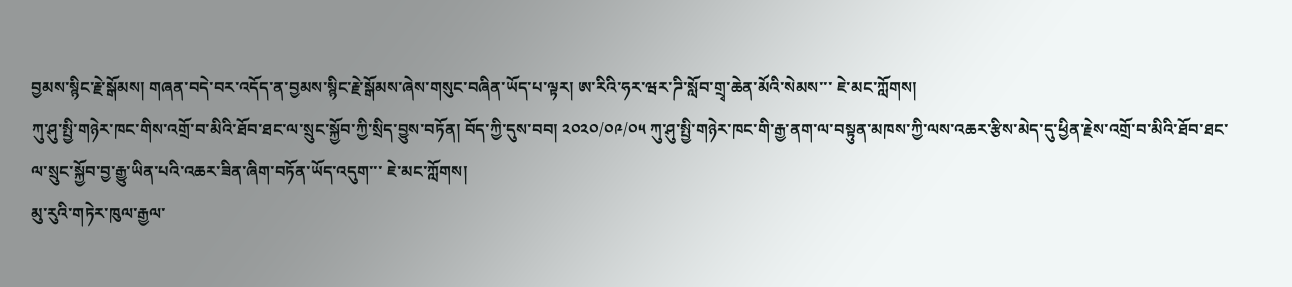བྱམས་སྙིང་རྗེ་སྒོམས། གཞན་བདེ་བར་འདོད་ན་བྱམས་སྙིང་རྗེ་སྒོམས་ཞེས་གསུང་བཞིན་ཡོད་པ་ལྟར། ཨ་རིའི་ཧར་ཝར་ཌི་སློབ་གྲྭ་ཆེན་མོའི་སེམས་་་ ཇེ་མང་ཀློགས།
ཀུ་ཤུ་སྤྱི་གཉེར་ཁང་གིས་འགྲོ་བ་མིའི་ཐོབ་ཐང་ལ་སྲུང་སྐྱོབ་ཀྱི་སྲིད་བྱུས་བཏོན། བོད་ཀྱི་དུས་བབ། ༢༠༢༠/༠༩/༠༥ ཀུ་ཤུ་སྤྱི་གཉེར་ཁང་གི་རྒྱ་ནག་ལ་བསྟུན་མཁས་ཀྱི་ལས་འཆར་རྩིས་མེད་དུ་ཕྱིན་རྗེས་འགྲོ་བ་མིའི་ཐོབ་ཐང་ལ་སྲུང་སྐྱོབ་བྱ་རྒྱུ་ཡིན་པའི་འཆར་ཟིན་ཞིག་བཏོན་ཡོད་འདུག་་་ ཇེ་མང་ཀློགས།
མུ་རུའི་གཏེར་ཁུལ་རྒྱལ་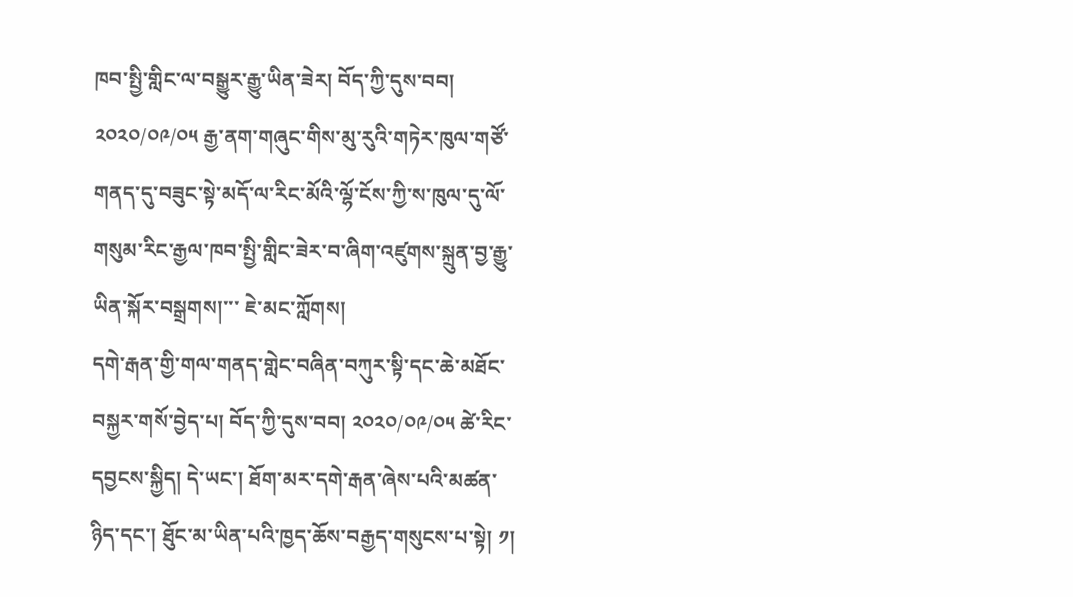ཁབ་སྤྱི་གླིང་ལ་བསྒྱུར་རྒྱུ་ཡིན་ཟེར། བོད་ཀྱི་དུས་བབ། ༢༠༢༠/༠༩/༠༥ རྒྱ་ནག་གཞུང་གིས་མུ་རུའི་གཏེར་ཁུལ་གཙོ་གནད་དུ་བཟུང་སྟེ་མདོ་ལ་རིང་མོའི་ལྷོ་ངོས་ཀྱི་ས་ཁུལ་དུ་ལོ་གསུམ་རིང་རྒྱལ་ཁབ་སྤྱི་གླིང་ཟེར་བ་ཞིག་འཛུགས་སྐྲུན་བྱ་རྒྱུ་ཡིན་སྐོར་བསྒྲགས།་་་ ཇེ་མང་ཀློགས།
དགེ་རྒན་གྱི་གལ་གནད་གླེང་བཞིན་བཀུར་སྟི་དང་ཆེ་མཐོང་བསྐྱར་གསོ་བྱེད་པ། བོད་ཀྱི་དུས་བབ། ༢༠༢༠/༠༩/༠༥ ཚེ་རིང་དབྱངས་སྐྱིད། དེ་ཡང་། ཐོག་མར་དགེ་རྒན་ཞེས་པའི་མཚན་ཉིད་དང་། ཐོུང་མ་ཡིན་པའི་ཁྱད་ཆོས་བརྒྱད་གསུངས་པ་སྟེ། ༡།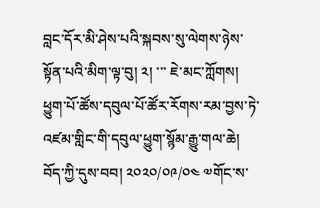བླང་དོར་མི་ཤེས་པའི་སྐབས་སུ་ལེགས་ཉེས་སྟོན་པའི་མིག་ལྟ་བུ། ༢། ་་་ ཇེ་མང་ཀློགས།
ཕྱུག་པོ་ཚོས་དབུལ་པོ་ཚོར་རོགས་རམ་བྱས་ཏེ་འཛམ་གླིང་གི་དབུལ་ཕྱུག་སྙོམ་རྒྱུ་གལ་ཆེ། བོད་ཀྱི་དུས་བབ། ༢༠༢༠/༠༩/༠༤ ༧གོང་ས་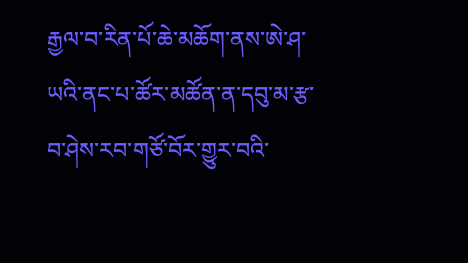རྒྱལ་བ་རིན་པོ་ཆེ་མཆོག་ནས་ཨེ་ཤ་ཡའི་ནང་པ་ཚོར་མཚོན་ན་དབུ་མ་རྩ་བ་ཤེས་རབ་གཙོ་བོར་གྱུར་བའི་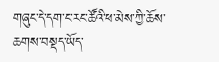གཞུང་དེ་དག་ང་རང་ཚོའི་ཕ་མེས་ཀྱི་ཆོས་ཆགས་བསྡད་ཡོད་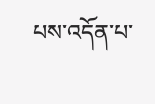པས་འདོན་པ་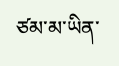ཙམ་མ་ཡིན་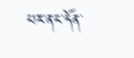པར་ནང་དོན་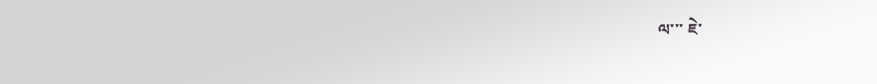ལ་་་ ཇེ་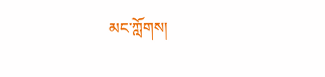མང་ཀློགས།